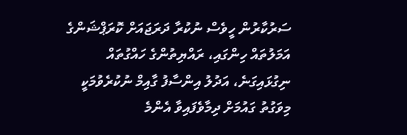ސަރުކާރުން ހީވެސް ނުކުރާ ދަރަޖައަށް ކޮރަޕްޝަންގެ އަމަލުތައް ހިންގައި، ރައްޔިތުންގެ ހައްގުތައް ނިގުޅައިގަނެ، އަދުލު އިންސާފު ގާއިމް ނުކުރެވުމަކީ މިވަގުތު ގައުމަށް ދިމާވެފައިވާ އެންމެ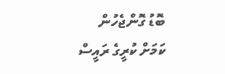ބޮޑު ގޮންޖެހުން ކަމަށް ކުރީގެ ރައީސް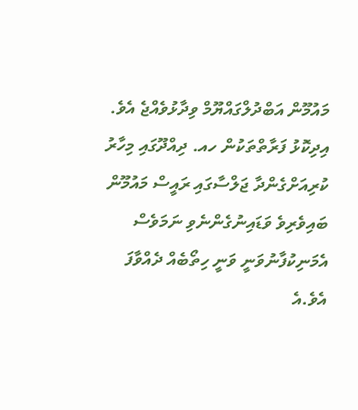މައުމޫން އަބްދުލްގައްޔޫމް ވިދާޅުވެއްޖެ އެވެ.
އިދިކޮޅު ފަރާތްތަކުން ހއ. ދިއްދޫގައި މިހާރު ކުރިއަށްގެންދާ ޖަލްސާގައި ރައީސް މައުމޫން ބައިވެރިވެ ވަޑައިނުގެންނެވި ނަމަވެސް އެމަނިކުފާނުވަނީ ވަނީ ހިތޯބެއް ދެއްވާފަ އެވެ.އެ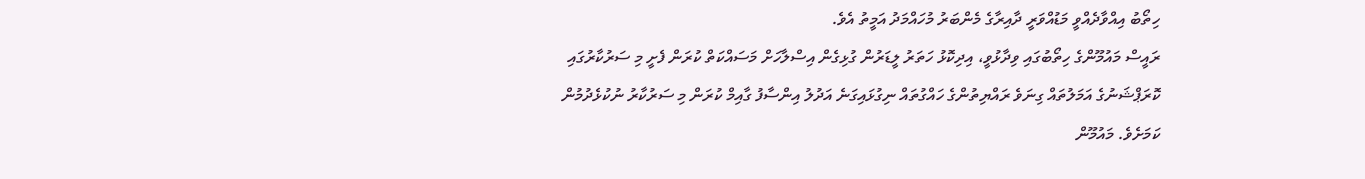ހިތޯބު އިއްވާދެއްވީ މަޑުއްވަރީ ދާއިރާގެ މެންބަރު މުހައްމަދު އަމީތު އެވެ.
ރައީސް މައުމޫންގެ ހިތޯބުގައި ވިދާޅުވީ، އިދިކޮޅު ހަތަރު ލީޑަރުން ގުޅިގެން އިސްލާހަށް މަސައްކަތް ކުރަން ފެށީ މި ސަރުކާރުގައި ކޮރަޕްޝަނުގެ އަމަލުތައް ގިނަވެ ރައްޔިތުންގެ ހައްގުތައް ނިގުޅައިގަނެ އަދުލު އިންސާފު ގާއިމް ކުރަން މި ސަރުކާރު ނުކުޅެދުމުން ކަމަށެވެ. މައުމޫން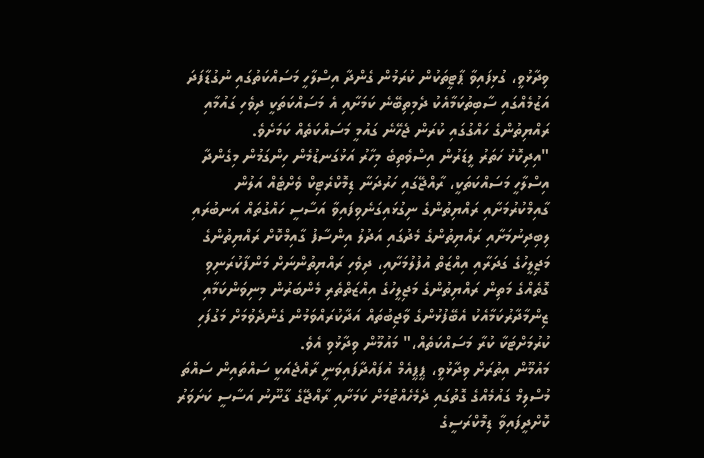ވިދާޅުވީ، ގުޅިފައިވާ ޕާޓީތަކުން ކުރަމުން ގެންދާ އިސްލާހީ މަސައްކަތުގައި ނުގުޑާފަދަ އަޒުމެއްގައި ސާބިތުކަމާއެކު ދެމިތިބޭނެ ކަމަށާއި އެ މަސައްކަތަކީ ދިވެހި ގައުމާއި ރައްޔިތުންގެ ހައްގުގައި ކުރަން ޖެހޭނެ ގައުމީ މަސައްކަތެއް ކަމަށެވެ.
"އިދިކޮޅު ހަތަރު ލީޑަރުން އިސްވެތިބެ މިހާރު އަޅުގަނޑުމެން ހިންގަމުން މިގެންދާ އިސްލާހީ މަސައްކަތަކީ، ރާއްޖޭގައި ހަރުދަނާ ޑިމޮކްރެޓިކް ވެށްޓެއް އަލުން ގާއިމްކުރުމަށާއި ރައްޔިތުންގެ ނިގުޅައިގަނެވިފައިވާ އަސާސީ ހައްގުތައް އަނބުރައި ލިބިދިނުމަށާއި ރައްޔިތުންގެ މެދުގައި އަދުލު އިންސާފު ގާއިމްކޮށް ރައްޔިތުންގެ މަޖިލީހުގެ ގަދަރާއި އިއްޒަތް އުފުލުމަށާއި، ދިވެހި ރައްޔިތުންނަށް މަންފާކުރަނިވި ގޮތެއްގެ މަތިން ރައްޔިތުންގެ މަޖިލީހުގެ އިއްޒަތްތެރި މެންބަރުން މިނިވަންކަމާއި ޒިންމާދާރުކަމާއެކު އެބޭފުޅުންގެ ވާޖިބުތައް އަދާކުރައްވަމުން ގެންދެވުމަށް މަގުފަހި ކުރުމަށްޓަކާ ކުރާ މަސައްކަތެއް،" މައުމޫން ވިދާޅުވި އެވެ.
މައުމޫން އިތުރަށް ވިދާޅުވީ، ޕީޕީއެމް އުފައްދާފައިވަނީ ރާއްޖެއަކީ ސައްތައިން ސައްތަ މުސްލިމް ގައުމެއްގެ ގޮތުގައި ދެމެހެއްޓުމަށް ކަމަށާއި ރާއްޖޭގެ ގާނޫނު އަސާސީ ކަށަވަރު ކޮށްދީފައިވާ ޑިމޮކްރަސީގެ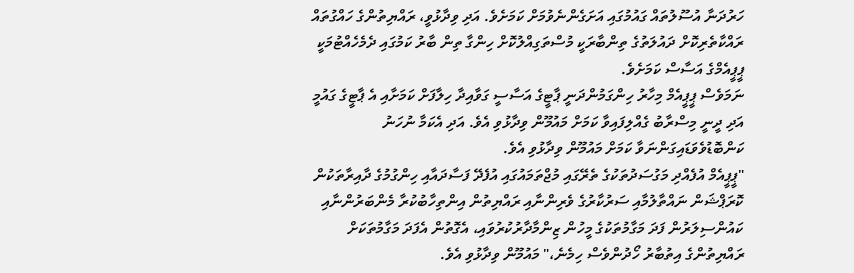ހަރުދަނާ އުސޫލުތައް ގައުމުގައި އަށަގެންނެވުމަށް ކަމަށެވެ. އަދި ވިދާޅުވީ، ރައްޔިތުންގެ ހައްގުތައް ރައްކާތެރިކޮށް ދައުލަތުގެ ތިންބާރަކީ މުސްތަގިއްލުކޮށް ހިންގާ ތިން ބާރު ކަމުގައި ދެމެހެއްޓުމަކީ ޕީޕީއެމްގެ އަސާސް ކަމަށެވެ.
ނަމަވެސް ޕީޕީއެމް މިހާރު ހިންގަމުންދަނީ ޕާޓީގެ އަސާސީ ގަވާއިދާ ހިލާފަށް ކަމަށާއި އެ ޕާޓީގެ ގައުމީ އަދި ދީނީ މިސްރާބު ގެއްލިފައިވާ ކަމަށް މައުމޫން ވިދާޅުވި އެވެ. އަދި އެކަމާ ނުހަނު ކަންބޮޑުވެވަޑައިގަންނަވާ ކަމަށް މައުމޫން ވިދާޅުވި އެވެ.
"ޕީޕީއެމް އުފެއްދި މަގުސަދުތަކުގެ ތެރޭގައި މުޖްތަމައުގައި އުފެދޭ ފަސާދައާއި ހިންގުމުގެ ދާއިރާތަކުން ކޮރަޕްޝަން ނައްތާލުމާއި ސަރުކާރުގެ ވެރިންނާއި ރައްޔިތުން އިންތިހާބުކުރާ މެންބަރުންނާއި ކައުންސިލަރުން ފަދަ މަގާމުތަކުގެ މީހުން ޒިންމާދާރުކުރުވައި، އެގޮތުން އެފަދަ މަގާމުތަކަށް ރައްޔިތުންގެ އިތުބާރު ހޯދުންވެސް ހިމެނެ،" މައުމޫން ވިދާޅުވި އެވެ.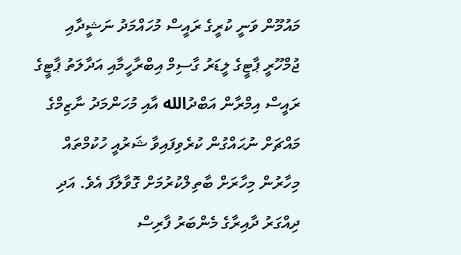މައުމޫން ވަނީ ކުރީގެ ރައީސް މުހައްމަދު ނަޝީދާއި ޖުމްހޫރީ ޕާޓީގެ ލީޑަރު ގާސިމް އިބްރާހީމާއި އަދާލަތު ޕާޓީގެ ރައީސް އިމްރާން އަބްދުالله އާއި މުހަންމަދު ނާޒިމްގެ މައްޗަށް ނުޙައްގުން ކުރެވިފައިވާ ޝަރުއީ ހުކުމްތައް މިހާރުން މިހާރަށް ބާތިލްކުރުމަށް ގޮވާލާފަ އެވެ. އަދި ދިއްގަރު ދާއިރާގެ މެންބަރު ފާރިސް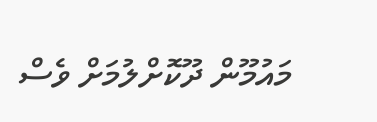މައުމޫން ދޫކޮށްލުމަށް ވެސް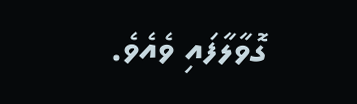ގޮވާލާފައި ވެއެވެ.